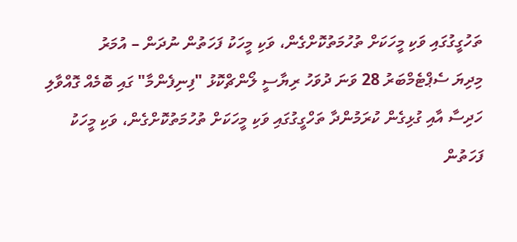ތަހުގީގުގައި ވަކި މީހަކަށް ތުހުމަތުކޮށްގެން، ވަކި މީހަކު ފަހަތުން ނުދަން – އުމަރު
މިދިޔަ ސެޕްޓެމްބަރު 28 ވަނަ ދުވަހު ރިޔާސީ ލޯންޗްކޮޅު "ފިނިފެންމާ" ގައި ބޮމެއް ގޮއްވާލި ހަދިސާ އާއި ގުޅިގެން ކުރަމުންދާ ތަހްގީގުގައި ވަކި މީހަކަށް ތުހުމަތުކޮށްގެން، ވަކި މީހަކު ފަހަތުން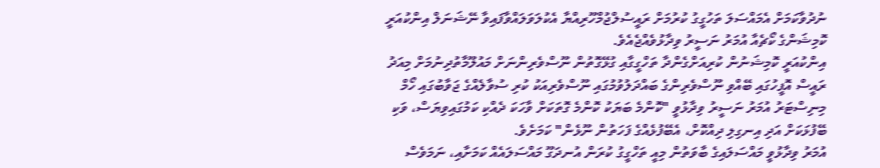ނުދުވާކަމަށް އެމައްސަލަ ތަހުގީގު ކުރުމަށް ރައީސުލްޖުމްހޫރިއްޔާ އެކުލަވަލައްވާފައިވާ ނޭޝަނަލް އިންކުއަރީ ކޮމިޝަންގެ ކޯޗެއާ އުމަރު ނަސީރު ވިދާޅުވެއްޖެއެވެ.
އިންކުއަރީ ކޮމިޝަނުން ކުރިއަށްގެންދާ ތަހްގީގާއި ގުޅޭގޮތުން ނޫސްވެރިންނަށް މައުލޫމާތުދިނުމަށް މިއަދު ރައީސް އޮފީހުގައި ބޭއްވި ނޫސްވެރިންގެ ބައްދަލުވުމުގައި ނޫސްވެރިއަކު ކުރި ސުވާލެއްގެ ޖަވާބުގައި ހޯމް މިނިސްޓަރު އުމަރު ނަސީރު ވިދާޅުވީ "ކޮންމެ ބަޔަކު ކޮންމެ ގޮތަކަށް ވާހަކަ ދެއްކި ކަމުގައިވިޔަސް، ވަކި ބޭފުޅަކަށް އަދި އިނގިލި ދިއްކޮށް، އެބޭފުޅެއްގެ ފަހަތުން ނޫޅެން" ކަމަށެވެ.
އުމަރު ވިދާޅުވީ މައްސަލައިގެ ބާވަތުން މިއީ ތަހްގީގު ކުރަން އުނދަގޫ މައްސަލައެއް ކަމަށާއި، ނަމަވެސް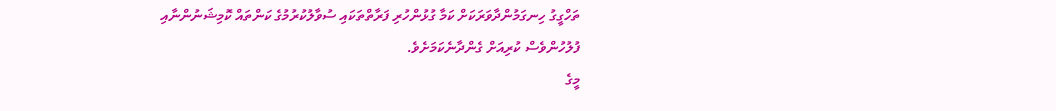ތަހްގީގު ހިނގަމުންދާވަރަކަށް ކަމާ ގުޅުންހުރި ފަރާތްތަކައި ސުވާލުކުރުމުގެ ކަންތައް ކޮމިޝަނުންނާއި ފުލުހުންވެސް ކުރިއަށް ގެންދާނެކަމަށެވެ.
މީގެ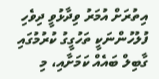އިތުރަށް އުމަރު ވިދާޅުވީ ދިވެހި ފުލުހުންނަކީ ތަހުގީގު ކުރުމުގައި ގާބިލް ބައެއް ކަމަށާއި، މި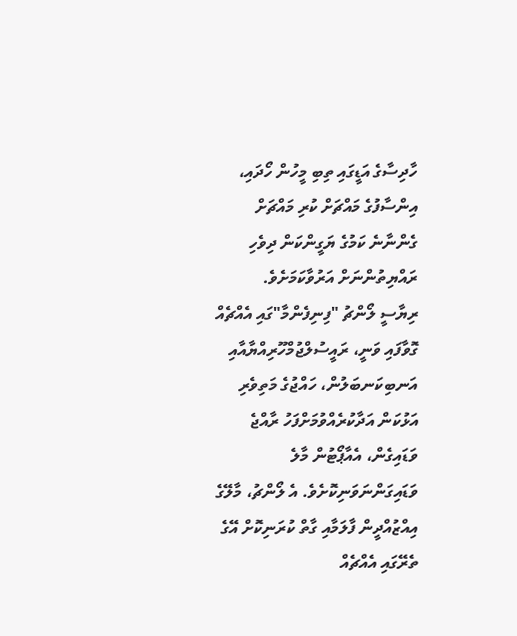ހާދިސާގެ އަޑީގައި ތިބި މީހުން ހޯދައި، އިންސާފުގެ މައްޗަށް ކުރި މައްޗަށް ގެންނާނެ ކަމުގެ ޔަގީންކަން ދިވެހި ރައްޔިތުންނަށް އަރުވާކަމަށެވެ.
ރިޔާސީ ލޯންޗު "ފިނިފެންމާ"ގައި އެއްޗެއް ގޮވާފައި ވަނީ، ރައީސުލްޖުމްހޫރިއްޔާއާއި އަނބިކަނބަލުން، ހައްޖުގެ މަތިވެރި އަޅުކަން އަދާކުރެއްވުމަށްފަހު ރާއްޖެ ވަޑައިގެން، އެއާޕޯޓުން މާލެ ވަޑައިގަންނަވަނިކޮށެވެ. އެ ލޯންޗު، މާލޭގެ އިއްޒުއްދީން ފާލަމާއި ގާތް ކުރަނިކޮށް އޭގެ ތެރޭގައި އެއްޗެއް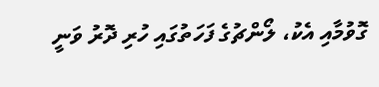ގޮވުމާއި އެކު، ލޯންޗުގެ ފަހަތުގައި ހުރި ދޮރު ވަނީ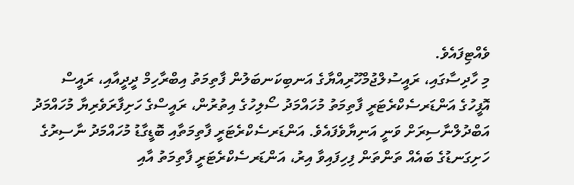ވެއްޓިފައެވެ.
މި ހާދިސާގައި، ރައީސުލްޖުމްހޫރިއްޔާގެ އަނބިކަނބަލުން ފާތިމަތު އިބްރާހިމް ދީދީއާއި، ރައީސް އޮފީހުގެ އަންޑަރސެކްރެޓަރީ ފާތިމަތު މުހައްމަދު ސޯލިހުގެ އިތުރުން، ރައީސްގެ ހަށިފާރަވެރިޔާ މުހައްމަދު އަބްދުލްނާސިރަށް ވަނީ އަނިޔާވެފައެވެ. އަންޑަރސެކްރެޓަރީ ފާތިމަތާއި ބޮޑީގާޑު މުހައްމަދު ނާސިރުގެ ހަށިގަނޑުގެ ބައެއް ތަންތަން ފިހިފައިވާ އިރު، އަންޑަރސެކްރެޓަރީ ފާތިމަތު އާއި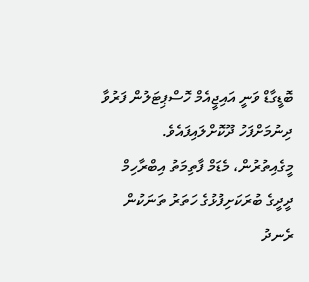ބޮޑީގާޑް ވަނީ އައިޖީއެމް ހޮސްޕިޓަލުން ފަރުވާ ދިނުމަށްފަހު ދޫކޮށްލައިފައެވެ.
މީގެއިތުރުން، މެޑަމް ފާތިމަތު އިބްރާހިމް ދީދީގެ ބުރަކަށިފުޅުގެ ހަތަރު ތަނަކުން ރެނދު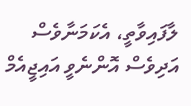ލާފައިވާތީ، އެކަމަނާވެސް އަދިވެސް އޮންނެވީ އައިޖީއެމް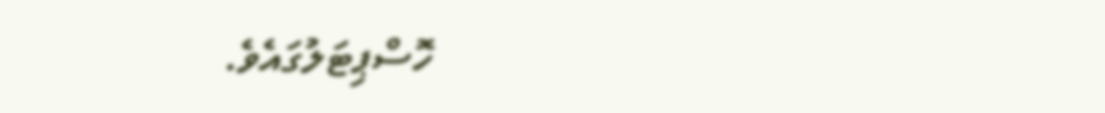ހޮސްޕިޓަލުގައެވެ.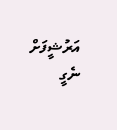އަރުޝީފަށް ނެގީ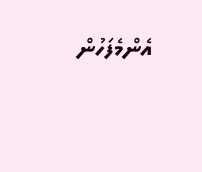އެންމެފަހުން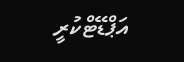އަޕްޑޭޓްކުރީ